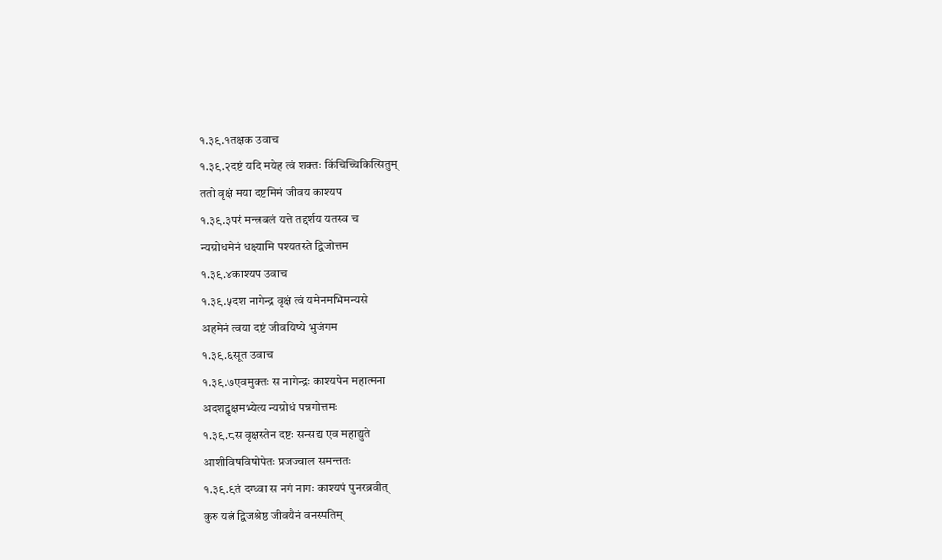१.३९.१तक्षक उवाच
१.३९.२दष्टं यदि मयेह त्वं शक्तः किंचिच्चिकित्सितुम्
ततो वृक्षं मया दष्टमिमं जीवय काश्यप
१.३९.३परं मन्त्रबलं यत्ते तद्दर्शय यतस्व च
न्यग्रोधमेनं धक्ष्यामि पश्यतस्ते द्विजोत्तम
१.३९.४काश्यप उवाच
१.३९.५दश नागेन्द्र वृक्षं त्वं यमेनमभिमन्यसे
अहमेनं त्वया दष्टं जीवयिष्ये भुजंगम
१.३९.६सूत उवाच
१.३९.७एवमुक्तः स नागेन्द्रः काश्यपेन महात्मना
अदशद्वृक्षमभ्येत्य न्यग्रोधं पन्नगोत्तमः
१.३९.८स वृक्षस्तेन दष्टः सन्सद्य एव महाद्युते
आशीविषविषोपेतः प्रजज्वाल समन्ततः
१.३९.९तं दग्ध्वा स नगं नागः काश्यपं पुनरब्रवीत्
कुरु यत्नं द्विजश्रेष्ठ जीवयैनं वनस्पतिम्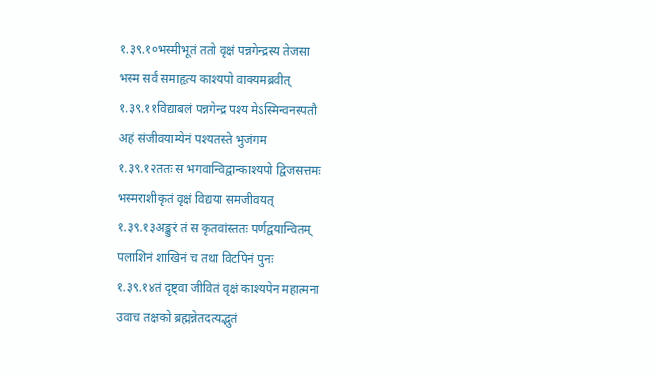१.३९.१०भस्मीभूतं ततो वृक्षं पन्नगेन्द्रस्य तेजसा
भस्म सर्वं समाहृत्य काश्यपो वाक्यमब्रवीत्
१.३९.११विद्याबलं पन्नगेन्द्र पश्य मेऽस्मिन्वनस्पतौ
अहं संजीवयाम्येनं पश्यतस्ते भुजंगम
१.३९.१२ततः स भगवान्विद्वान्काश्यपो द्विजसत्तमः
भस्मराशीकृतं वृक्षं विद्यया समजीवयत्
१.३९.१३अङ्कुरं तं स कृतवांस्ततः पर्णद्वयान्वितम्
पलाशिनं शाखिनं च तथा विटपिनं पुनः
१.३९.१४तं दृष्ट्वा जीवितं वृक्षं काश्यपेन महात्मना
उवाच तक्षको ब्रह्मन्नेतदत्यद्भुतं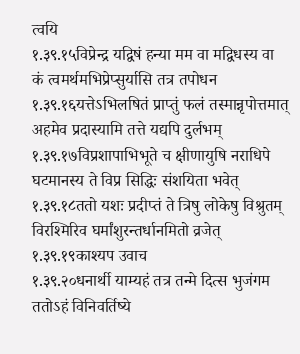त्वयि
१.३९.१५विप्रेन्द्र यद्विषं हन्या मम वा मद्विधस्य वा
कं त्वमर्थमभिप्रेप्सुर्यासि तत्र तपोधन
१.३९.१६यत्तेऽभिलषितं प्राप्तुं फलं तस्मान्नृपोत्तमात्
अहमेव प्रदास्यामि तत्ते यद्यपि दुर्लभम्
१.३९.१७विप्रशापाभिभूते च क्षीणायुषि नराधिपे
घटमानस्य ते विप्र सिद्धिः संशयिता भवेत्
१.३९.१८ततो यशः प्रदीप्तं ते त्रिषु लोकेषु विश्रुतम्
विरश्मिरिव घर्मांशुरन्तर्धानमितो व्रजेत्
१.३९.१९काश्यप उवाच
१.३९.२०धनार्थी याम्यहं तत्र तन्मे दित्स भुजंगम
ततोऽहं विनिवर्तिष्ये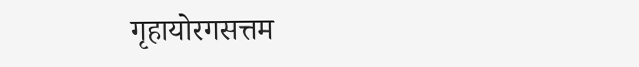गृहायोरगसत्तम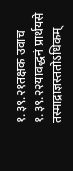१.३९.२१तक्षक उवाच
१.३९.२२यावद्धनं प्रार्थयसे तस्माद्राज्ञस्ततोऽधिकम्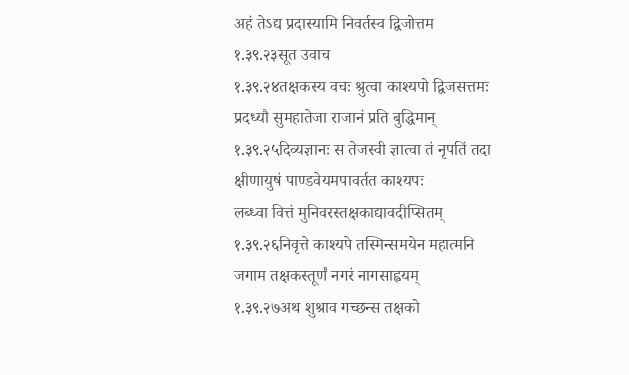अहं तेऽद्य प्रदास्यामि निवर्तस्व द्विजोत्तम
१.३९.२३सूत उवाच
१.३९.२४तक्षकस्य वचः श्रुत्वा काश्यपो द्विजसत्तमः
प्रदध्यौ सुमहातेजा राजानं प्रति बुद्धिमान्
१.३९.२५दिव्यज्ञानः स तेजस्वी ज्ञात्वा तं नृपतिं तदा
क्षीणायुषं पाण्डवेयमपावर्तत काश्यपः
लब्ध्वा वित्तं मुनिवरस्तक्षकाद्यावदीप्सितम्
१.३९.२६निवृत्ते काश्यपे तस्मिन्समयेन महात्मनि
जगाम तक्षकस्तूर्णं नगरं नागसाह्वयम्
१.३९.२७अथ शुश्राव गच्छन्स तक्षको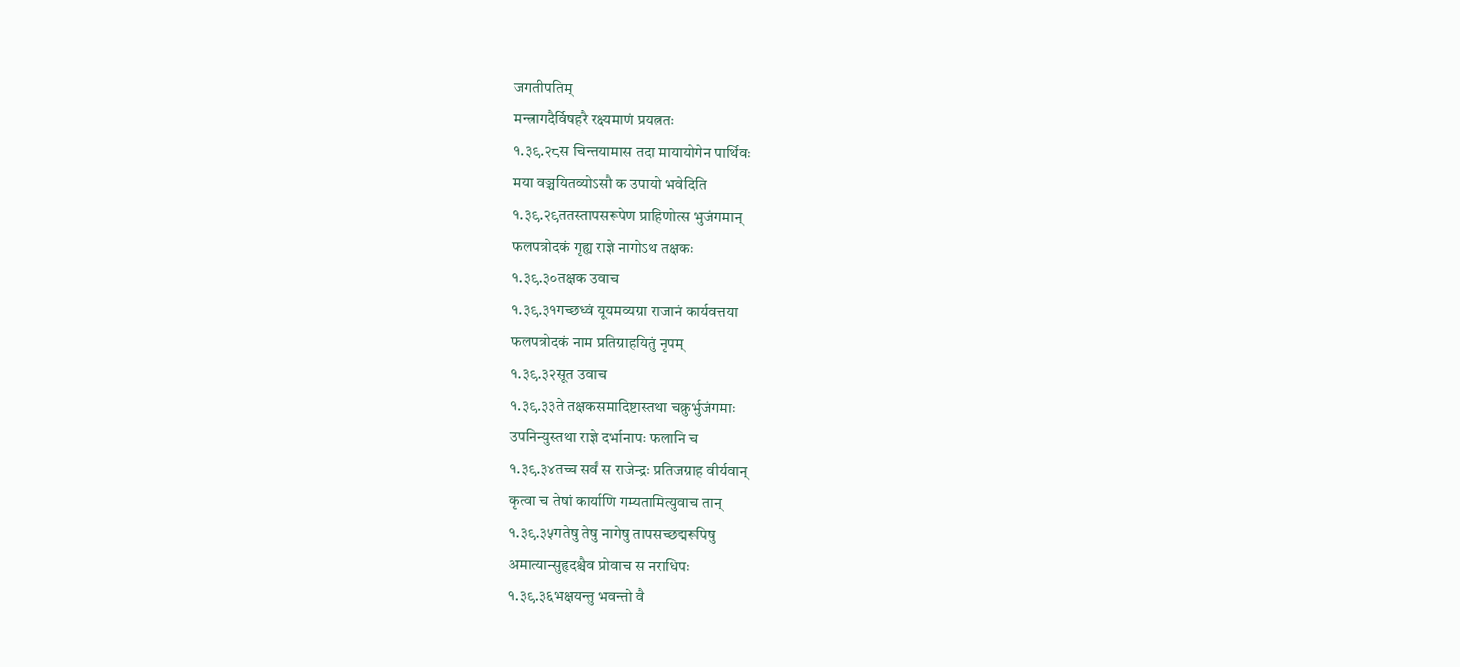जगतीपतिम्
मन्त्रागदैर्विषहरै रक्ष्यमाणं प्रयत्नतः
१.३९.२८स चिन्तयामास तदा मायायोगेन पार्थिवः
मया वञ्चयितव्योऽसौ क उपायो भवेदिति
१.३९.२९ततस्तापसरूपेण प्राहिणोत्स भुजंगमान्
फलपत्रोदकं गृह्य राज्ञे नागोऽथ तक्षकः
१.३९.३०तक्षक उवाच
१.३९.३१गच्छध्वं यूयमव्यग्रा राजानं कार्यवत्तया
फलपत्रोदकं नाम प्रतिग्राहयितुं नृपम्
१.३९.३२सूत उवाच
१.३९.३३ते तक्षकसमादिष्टास्तथा चक्रुर्भुजंगमाः
उपनिन्युस्तथा राज्ञे दर्भानापः फलानि च
१.३९.३४तच्च सर्वं स राजेन्द्रः प्रतिजग्राह वीर्यवान्
कृत्वा च तेषां कार्याणि गम्यतामित्युवाच तान्
१.३९.३५गतेषु तेषु नागेषु तापसच्छद्मरूपिषु
अमात्यान्सुहृदश्चैव प्रोवाच स नराधिपः
१.३९.३६भक्षयन्तु भवन्तो वै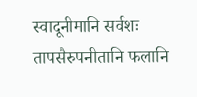स्वादूनीमानि सर्वशः
तापसैरुपनीतानि फलानि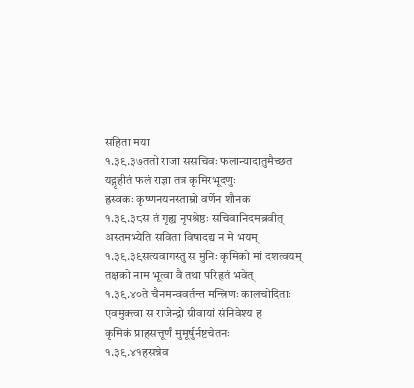सहिता मया
१.३९.३७ततो राजा ससचिवः फलान्यादातुमैच्छत
यद्गृहीतं फलं राज्ञा तत्र कृमिरभूदणुः
ह्रस्वकः कृष्णनयनस्ताम्रो वर्णेन शौनक
१.३९.३८स तं गृह्य नृपश्रेष्ठः सचिवानिदमब्रवीत्
अस्तमभ्येति सविता विषादद्य न मे भयम्
१.३९.३९सत्यवागस्तु स मुनिः कृमिको मां दशत्वयम्
तक्षको नाम भूत्वा वै तथा परिहृतं भवेत्
१.३९.४०ते चैनमन्ववर्तन्त मन्त्रिणः कालचोदिताः
एवमुक्त्वा स राजेन्द्रो ग्रीवायां संनिवेश्य ह
कृमिकं प्राहसत्तूर्णं मुमूर्षुर्नष्टचेतनः
१.३९.४१हसन्नेव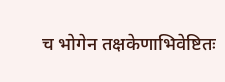च भोगेन तक्षकेणाभिवेष्टितः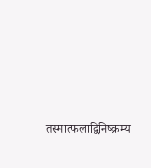तस्मात्फलाद्विनिष्क्रम्य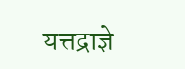यत्तद्राज्ञे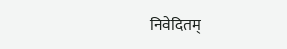निवेदितम्